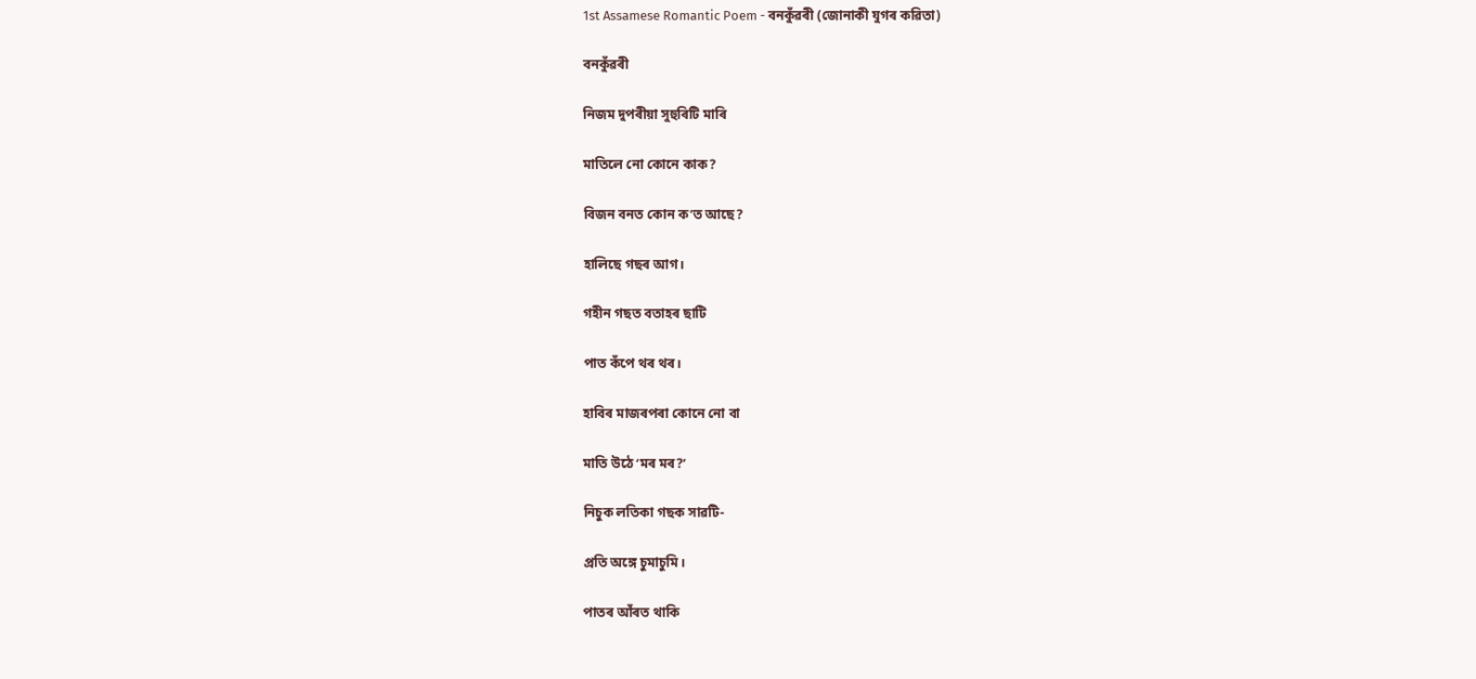1st Assamese Romantic Poem - বনকুঁৱৰী (জোনাকী যুগৰ কৱিতা)

বনকুঁৱৰী

নিজম দুপৰীয়া সুহুৰিটি মাৰি

মাতিলে নো কোনে কাক?

বিজন বনত কোন ক’ত আছে?

হালিছে গছৰ আগ।

গহীন গছত বতাহৰ ছাটি

পাত কঁপে থৰ থৰ।

হাবিৰ মাজৰপৰা কোনে নো বা

মাতি উঠে ‘মৰ মৰ?’

নিচুক লতিকা গছক সাৱটি-

প্ৰতি অঙ্গে চুমাচুমি।

পাতৰ আঁৰত থাকি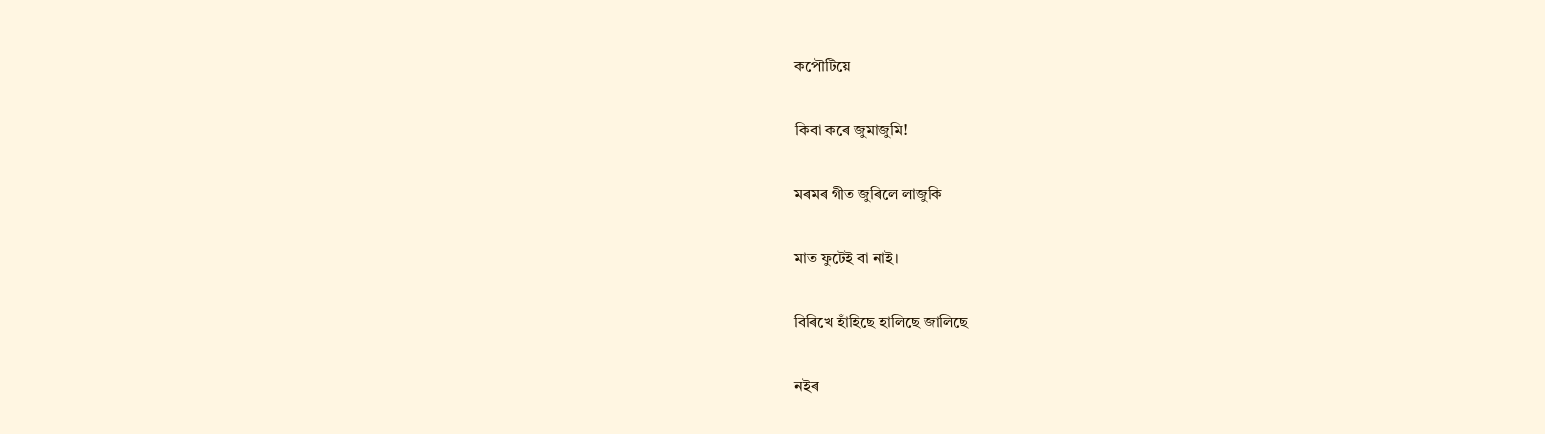কপৌটিয়ে

কিবা কৰে জুমাজুমি!

মৰমৰ গীত জুৰিলে লাজুকি

মাত ফুটেই বা নাই।

বিৰিখে হাঁহিছে হালিছে জালিছে

নইৰ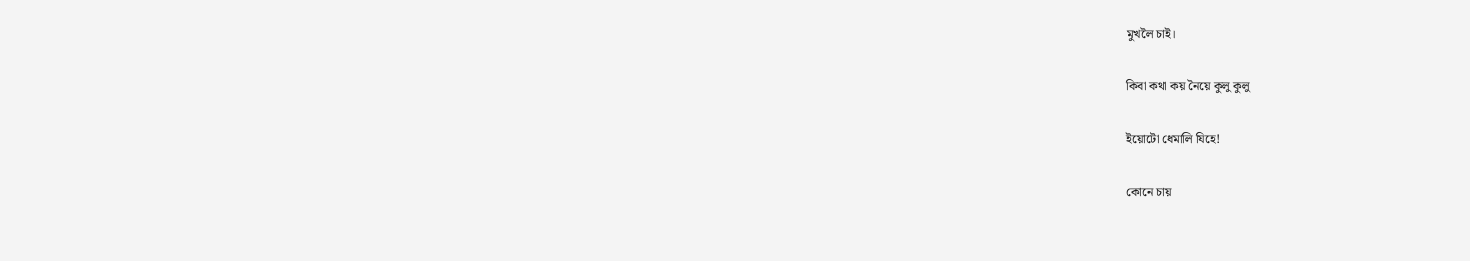মুখলৈ চাই।

কিবা কথা কয় নৈয়ে কুলু কুলু

ইয়োটো ধেমালি যিহে!

কোনে চায়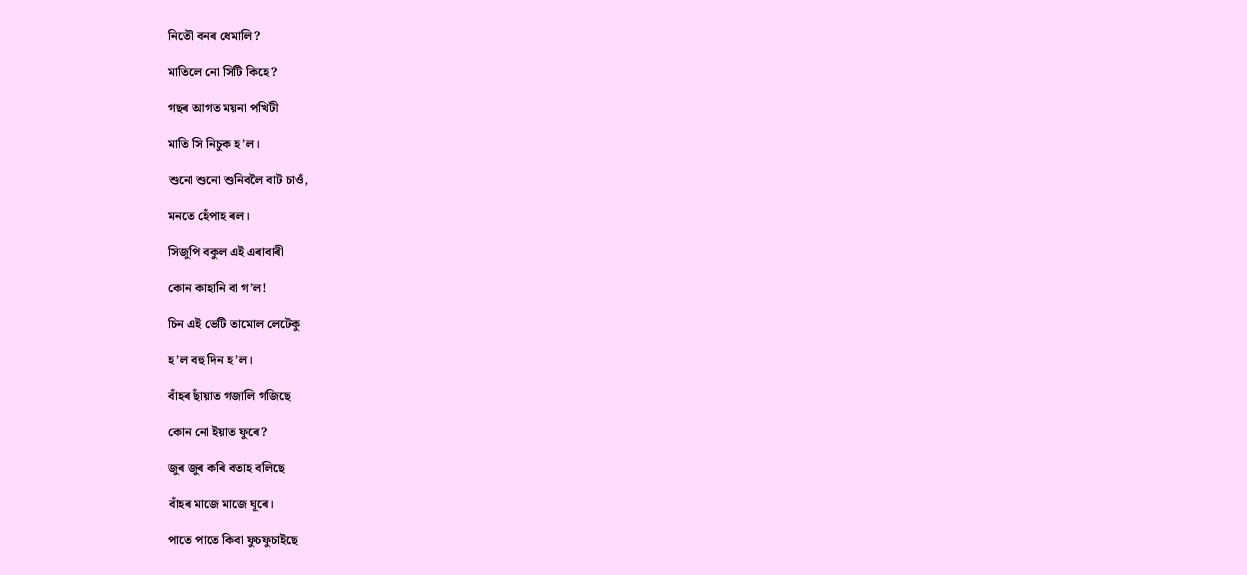নিতৌ বনৰ ধেমালি?

মাতিলে নো সিটি কিহে?

গছৰ আগত ময়না পখিটী

মাতি সি নিচুক হ’ল।

শুনো শুনো শুনিবলৈ বাট চাওঁ,

মনতে হেঁপাহ ৰল।

সিজুপি বকুল এই এৰাবাৰী

কোন কাহানি বা গ’ল!

চিন এই ভেটি তামোল লেটেকু

হ’ল বহু দিন হ’ল।

বাঁহৰ ছাঁয়াত গজালি গজিছে

কোন নো ইয়াত ফুৰে?

জুৰ জুৰ কৰি বতাহ বলিছে

বাঁহৰ মাজে মাজে ঘূৰে।

পাতে পাতে কিবা ফুচফুচাইছে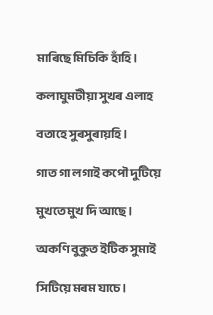মাৰিছে মিচিকি হাঁহি।

কলাঘুমটীয়া সুখৰ এলাহ

বতাহে সুৰসুৰায়হি।

গাত গা লগাই কপৌ দুটিয়ে

মুখতে মুখ দি আছে।

অকণি বুকুত ইটিক সুমাই

সিটিয়ে মৰম যাচে।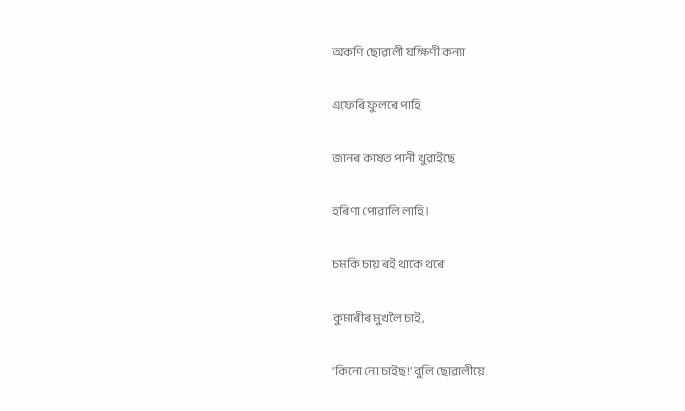অকণি ছোৱালী যক্ষিণী কন্যা

এফেৰি ফুলৰে পাহি

জানৰ কাষত পানী খুৱাইছে

হৰিণা পোৱালি লাহি।

চমকি চায় ৰই থাকে থৰে

কুমাৰীৰ মুখলৈ চাই,

‘কিনো নো চাইছ!’ বুলি ছোৱালীয়ে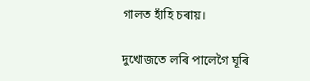গালত হাঁহি চৰায়।

দুখোজতে লৰি পালেগৈ ঘূৰি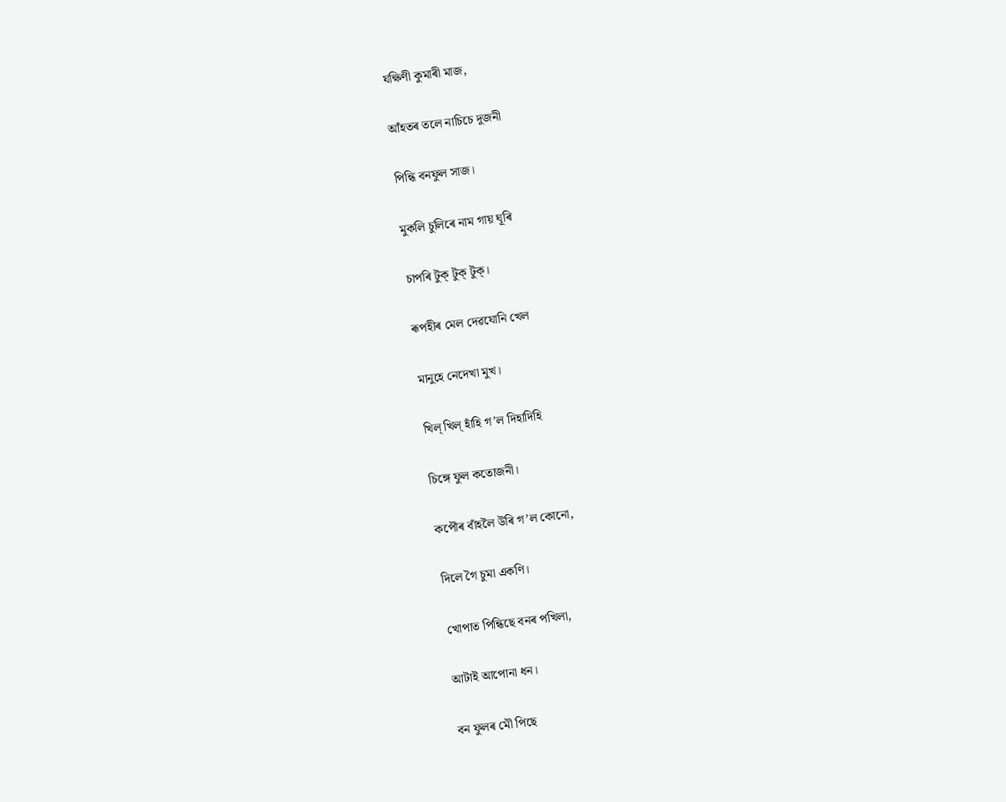যক্ষিণী কুমাৰী মাজ,

আঁহতৰ তলে নাচিচে দুজনী

পিন্ধি বনফুল সাজ।

মুকলি চুলিৰে নাম গায় ঘূৰি

চাপৰি টুক্ টুক্ টুক্।

ৰূপহীৰ মেল দেৱযোনি খেল

মানুহে নেদেখা মুখ।

খিল্ খিল্ হাঁহি গ’ল দিহাদিহি

চিঙ্গে ফুল কতোজনী।

কপৌৰ বাঁহলৈ উৰি গ’ল কোনো,

দিলে গৈ চুমা একণি।

খোপাত পিন্ধিছে বনৰ পখিলা,

আটাই আপোনা ধন।

বন ফুলৰ মৌ পিছে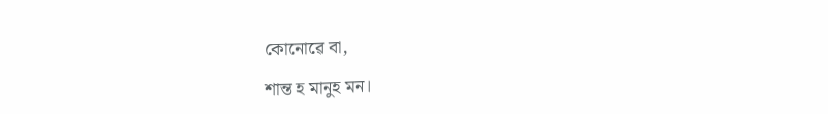কোনোৱে বা,

শান্ত হ মানুহ মন।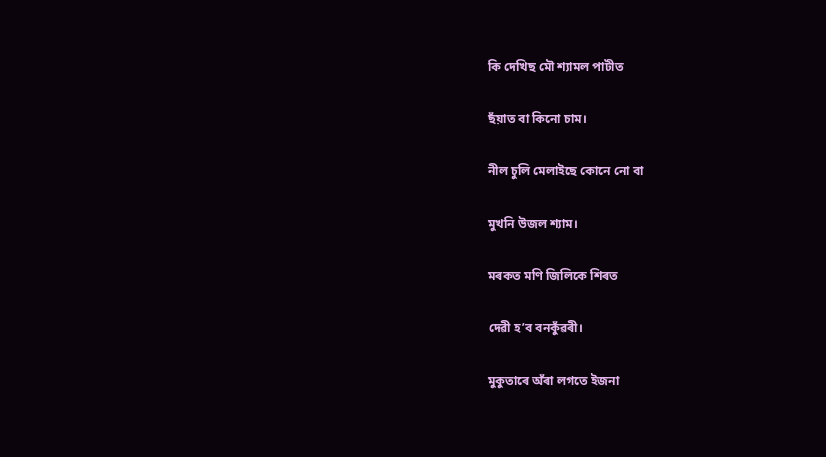কি দেখিছ মৌ শ্যামল পাটীত

ছঁয়াত বা কিনো চাম।

নীল চুলি মেলাইছে কোনে নো বা

মুখনি উজল শ্যাম।

মৰকত মণি জিলিকে শিৰত

দেৱী হ’ব বনকুঁৱৰী।

মুকুতাৰে অঁৰা লগতে ইজনা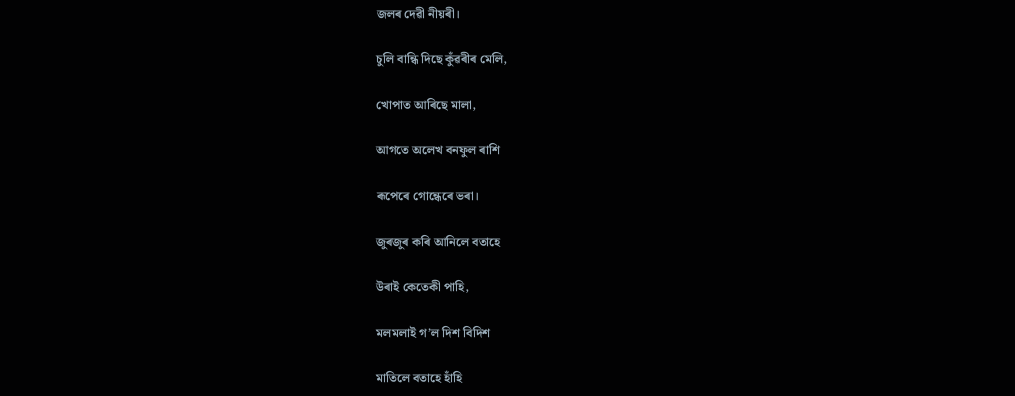জলৰ দেৱী নীয়ৰী।

চুলি বান্ধি দিছে কুঁৱৰীৰ মেলি,

খোপাত আৰিছে মালা,

আগতে অলেখ বনফুল ৰাশি

ৰূপেৰে গোন্ধেৰে ভৰা।

জুৰজুৰ কৰি আনিলে বতাহে

উৰাই কেতেকী পাহি,

মলমলাই গ’ল দিশ বিদিশ

মাতিলে বতাহে হাঁহি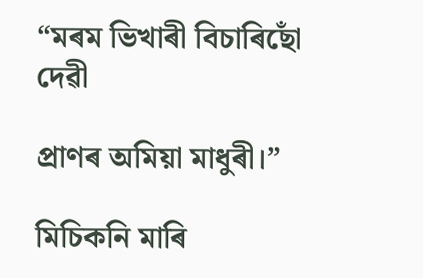“মৰম ভিখাৰী বিচাৰিছোঁ দেৱী

প্ৰাণৰ অমিয়া মাধুৰী।”

মিচিকনি মাৰি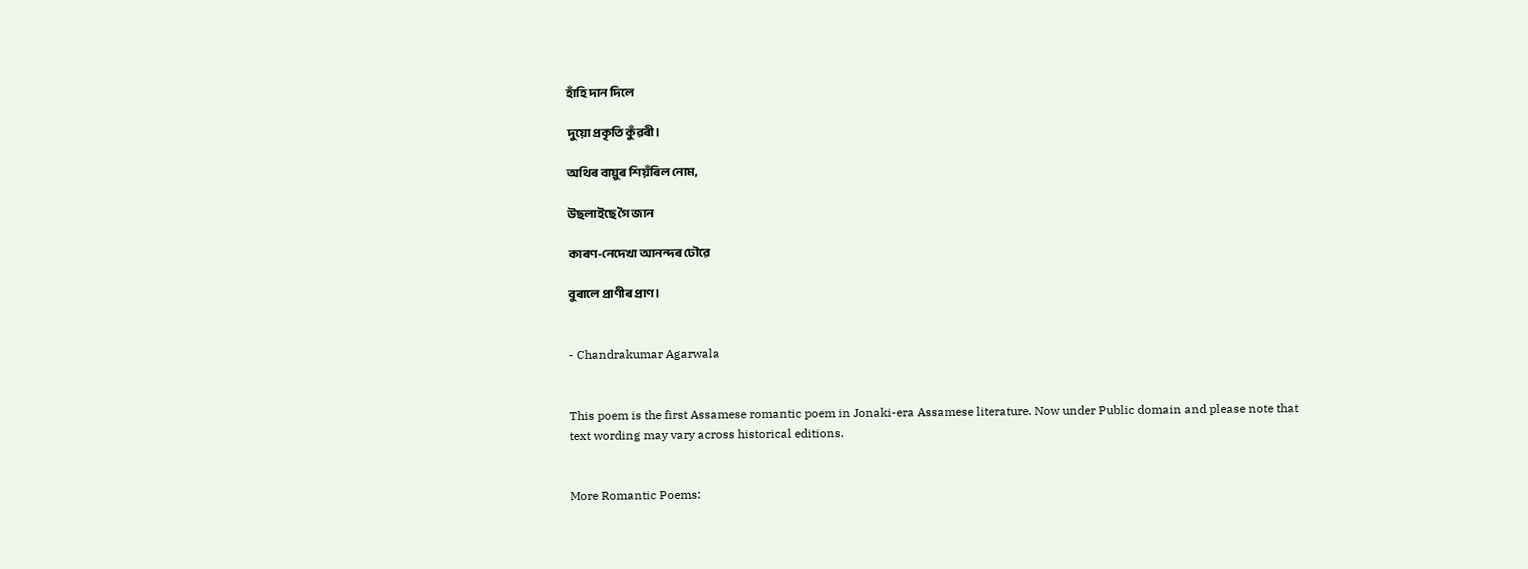হাঁহি দান দিলে

দুয়ো প্ৰকৃতি কুঁৱৰী।

অথিৰ বায়ুৰ শিয়ঁৰিল নোম,

উছলাইছে গৈ জান

কাৰণ-নেদেখা আনন্দৰ ঢৌৱে

বুৰালে প্ৰাণীৰ প্ৰাণ।


- Chandrakumar Agarwala


This poem is the first Assamese romantic poem in Jonaki-era Assamese literature. Now under Public domain and please note that text wording may vary across historical editions.


More Romantic Poems: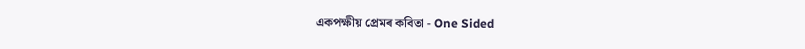একপক্ষীয় প্ৰেমৰ কবিতা - One Sided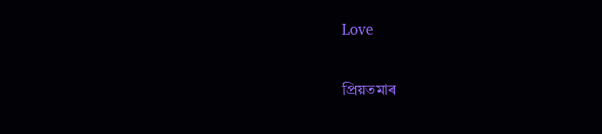Love

প্ৰিয়তমাৰ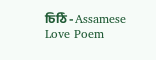চিঠি - Assamese Love Poem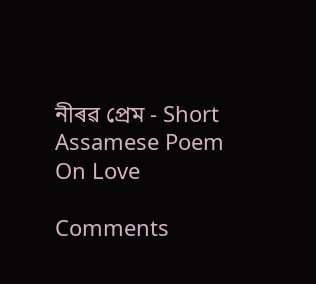নীৰৱ প্ৰেম - Short Assamese Poem On Love

Comments